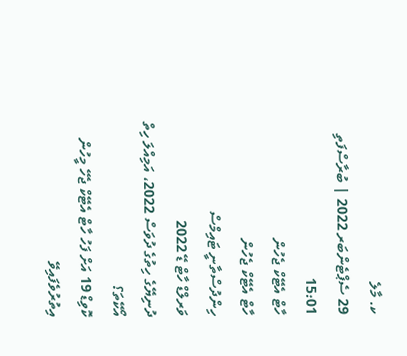ކ. މާލެ
29 ސެޕްޓެންބަރ 2022 | ބުރާސްފަތި 15:01
ހާޓް އެޓޭކް ޖެހުން
ހާޓް އެޓޭކް ޖެހުން
ހިންދުސްތާނީ ޓައިމްސް
ވަރލްޑް ހާޓް ޑޭ 2022
ދުނިޔޭގެ ހިތުގެ ދުވަސް 2022، އަމިއްލަ ހިތް އޯކޭތަ؟
ކޮވިޑް 19 އަށް ފަހު ހާޓް އެޓޭކް ޖެހޭ މީހުން އިތުރުވެފައިވޭ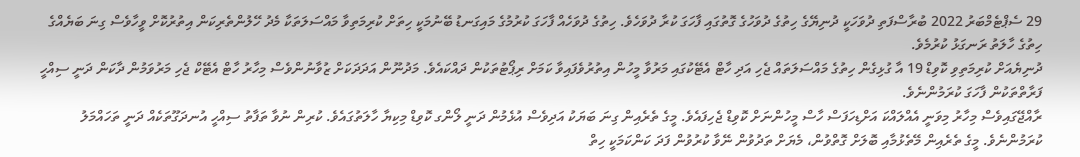29 ސެޕްޓެމްބަރު 2022 ބުރާސްފަތި ދުވަހަކީ ދުނިޔޭގެ ހިތުގެ ދުވަހުގެ ގޮތުގައި ފާހަގަ ކުރާ ދުވަހެވެ. ހިތުގެ ދުވަހެއް ފާހަގަ ކުރުމުގެ މައިގަނޑު ބޭނުމަކީ ހިތަށް ކުރިމަތިވާ މައްސަލަތަކާ މެދު ހޭލުންތެރިކަން އިތުރުކޮށް ވީހާވެސް ގިނަ ބަޔެއްގެ ހިތުގެ ހާލަތު ރަނގަޅު ކުރުމެވެ.
ދުނިޔެއަށް ކުރިމަތިވި ކޮވިޑް 19 އާ ގުޅިގެން ހިތުގެ މައްސަލަތައް ޖެހި އަދި ހާޓް އެޓޭކުގައި މަރުވާ މީހުން އިތުރުވެފައިވާ ކަމަށް ރިޕޯޓުތަކުން ދައްކައެވެ. މަދުނޫން އަދަދަކަށް ޒުވާނުންވެސް މިހާރު ހާޓް އެޓޭކް ޖެހި މަރުވަމުން ދާކަން ދަނީ ސިއްހީ ފަރާތްތަކުން ފާހަގަ ކުރަމުންނެވެ.
ރާއްޖޭގައިވެސް މިހާރު މިވަނީ އެއްލައްކަ އަށްޑިހަފަސް ހާސް މީހުންނަށް ކޮވިޑް ޖެހިފައެވެ. މީގެ ތެރެއިން ގިނަ ބަޔަކު އަދިވެސް އުޅެމުން ދަނީ ލޯންގ ކޮވިޑް މިކިޔާ ހާލަތުގައެވެ. ކުރިން ނުވާ ތަފާތު ސިއްހީ އުނދަގޫތަކެއް ދަނީ ތަހައްމަލު ކުރަމުންނެވެ. މީގެ ތެރެއިން މޭތެޅުމާއި ބޮލަށް ގޮތްވުން، މެޔަށް ތަދުވުން ނޭވާ ކުރުވުން ފަދަ ކަންކަމަކީ ހިތް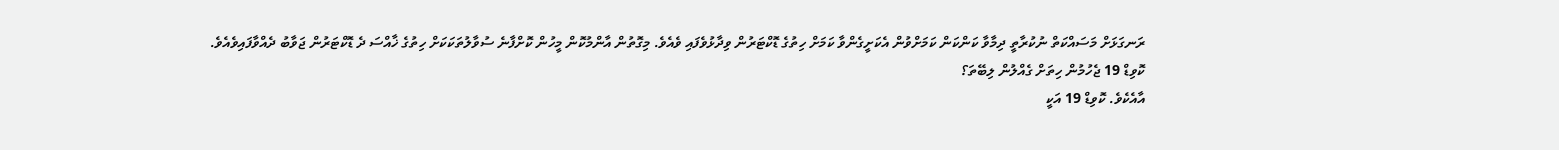ރަނގަޅަށް މަސައްކަތް ނުކުރާތީ ދިމާވާ ކަންކަން ކަމަށްވުން އެކަށީގެންވާ ކަމަށް ހިތުގެ ޑޮކްޓަރުން ވިދާޅުވެފައި ވެއެވެ. މިގޮތުން އާންމުކޮން މީހުން ކޮށްފާނެ ސުވާލުތަކަކަށް ހިތުގެ ޚާއްސަ ދެ ޑޮކްޓަރުން ޖަވާބު ދެއްވާފައިވެއެވެ.
ކޮވިޑް 19 ޖެހުމުން ހިތަށް ގެއްލުން ލިބޭތަ؟
އާއެކެވެ. ކޮވިޑް 19 އަކީ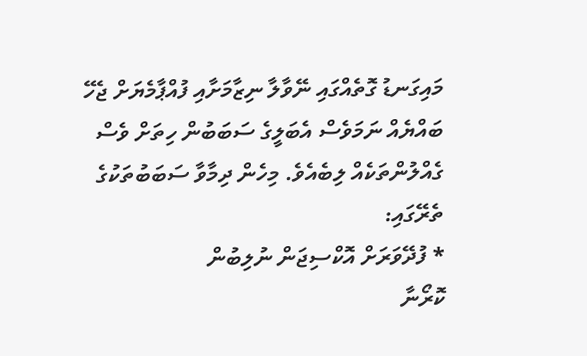މައިގަނޑު ގޮތެއްގައި ނޭވާލާ ނިޒާމަށާއި ފުއްޕާމެޔަށް ޖެހޭ ބައްޔެއް ނަމަވެސް އެބަލީގެ ސަބަބުން ހިތަށް ވެސް ގެއްލުންތަކެއް ލިބެއެވެ. މިހެން ދިމާވާ ސަބަބުތަކުގެ ތެރޭގައި:
* ފުދޭވަރަށް އޮކްސިޖަން ނުލިބުން
ކޮރޯނާ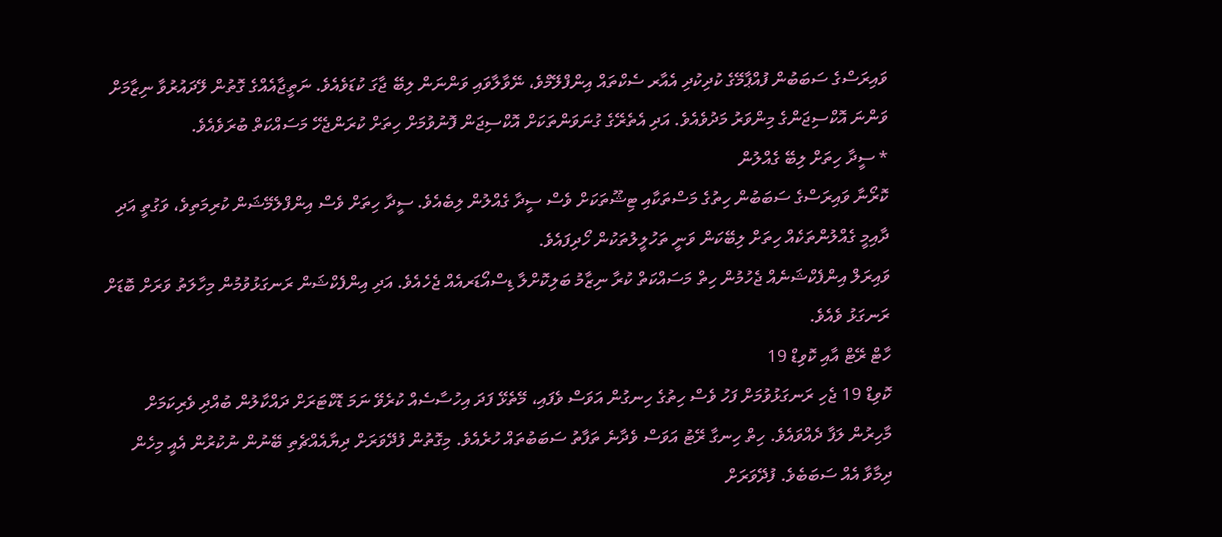ވައިރަސްގެ ސަބަބުން ފުއްޕާމޭގެ ކުދިކުދި އެއާރ ސެކްތައް އިންފްލޭމްވެ، ނޭވާލާވައި ވަންނަން ލިބޭ ޖާގަ ކުޑަވެއެވެ. ނަތީޖާއެއްގެ ގޮތުން ލޭދައުރުވާ ނިޒާމަށް ވަންނަ އޮކްސިޖަންގެ މިންވަރު މަދުވެއެވެ. އަދި އެތެރޭގެ ގުނަވަންތަކަށް އޮކްސިޖަން ފޮނުވުމަށް ހިތަށް ކުރަންޖެހޭ މަސައްކަތް ބުރަވެއެވެ.
* ސީދާ ހިތަށް ލިބޭ ގެއްލުން
ކޮރޯނާ ވައިރަސްގެ ސަބަބުން ހިތުގެ މަސްތަކާއި ޓިޝޫތަކަށް ވެސް ސީދާ ގެއްލުން ލިބެއެވެ. ސީދާ ހިތަށް ވެސް އިންފްލެމޭޝަން ކުރިމަތިވެ، ވަގުތީ އަދި ދާއިމީ ގެއްލުންތަކެއް ހިތަށް ލިބޭކަން ވަނީ ތަހުލީލުތަކުން ހޯދިފައެވެ.
ވައިރަލް އިންފެކްޝަނެއް ޖެހުމުން ހިތް މަސައްކަތް ކުރާ ނިޒާމު ބަލިކޮށްލާ ޑިސްއޯޑަރއެއް ޖެހެއެވެ. އަދި އިންފެކްޝަން ރަނގަޅުވުމުން މިހާލަތު ވަރަށް ބޮޑަށް ރަނގަޅު ވެއެވެ.
ހާޓް ރޭޓް އާއި ކޮވިޑް 19
ކޮވިޑް 19 ޖެހި ރަނގަޅުވުމަށް ފަހު ވެސް ހިތުގެ ހިނގުން އަވަސް ވެފައި، މޭތެޅޭ ފަދަ އިހުސާސެއް ކުރެވޭ ނަމަ ޑޮކްޓަރަށް ދައްކާލުން ބުއްދި ވެރިކަމަށް މާހިރުން ލަފާ ދެއްވައެވެ. ހިތް ހިނގާ ރޭޓު އަވަސް ވެދާނެ ތަފާތު ސަބަބުތައް ހުރެއެވެ. މިގޮތުން ފުދޭވަރަށް ދިޔާއެއްޗެތި ބޭނުން ނުކުރުން އެއީ މިހެން ދިމާވާ އެއް ސަބަބެވެ. ފުދޭވަރަށް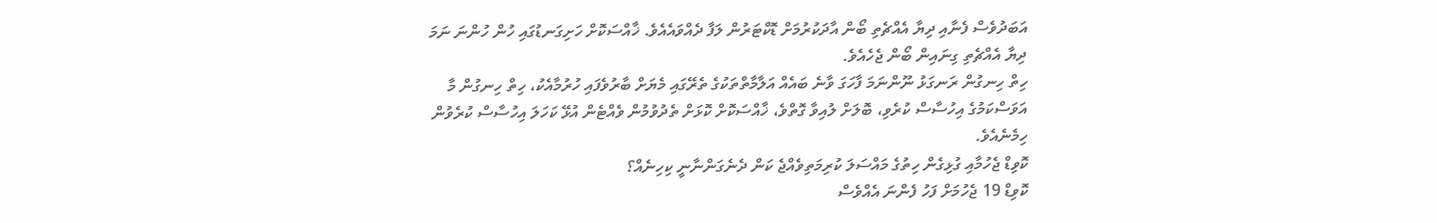އަބަދުވެސް ފެނާއި ދިޔާ އެއްޗެތި ބޯން އާދަކުރުމަށް ޑޮކްޓަރުން ލަފާ ދެއްވައެއެވެ. ޚާއްސަކޮށް ހަށިގަނޑުގައި ހުން ހުންނަ ނަމަ ދިޔާ އެއްޗެތި ގިނައިން ބޯން ޖެހެއެވެ.
ހިތް ހިނގުން ރަނގަޅު ނޫންނަމަ ފާހަގަ ވާނެ ބައެއް އަލާމާތްތަކުގެ ތެރޭގައި މެޔަށް ބާރުވެފައި ހުރުމާއެކު، ހިތް ހިނގުން މާ އަވަސްކަމުގެ އިހުސާސް ކުރެވި، ބޮލަށް ލުއިވާ ގޮތްވެ، ޚާއްސަކޮށް ކޮޅަށް ތެދުވުމުން ވެއްޓެން އުޅޭ ކަހަލަ އިހުސާސް ކުރެވުން ހިމެނެއެވެ.
ކޮވިޑް ޖެހުމާއި ގުޅިގެން ހިތުގެ މައްސަލަ ކުރިމަތިވެއްޖެ ކަން ދެނެގަންނާނީ ކިހިނެއް؟
ކޮވިޑް 19 ޖެހުމަށް ފަހު ފެންނަ އެއްވެސް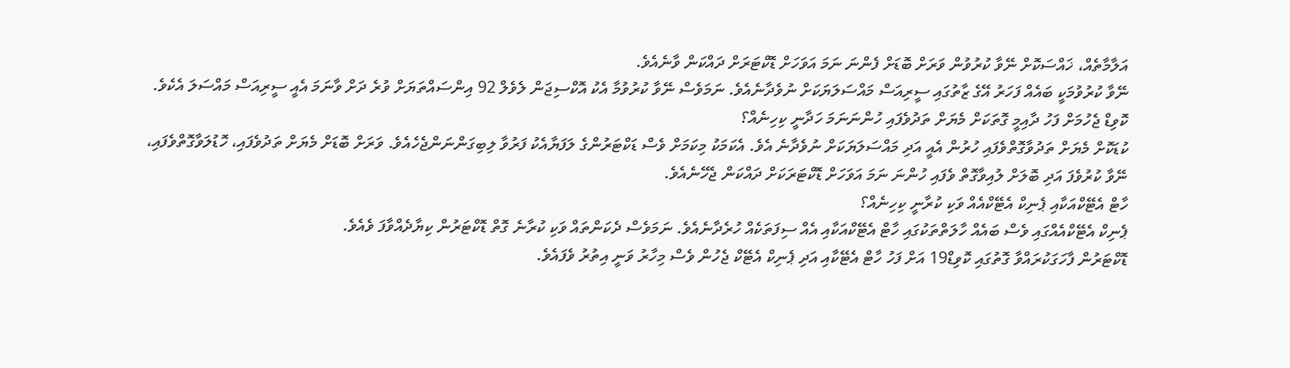އަލާމާތެއް، ޚައްސަކޮށް ނޭވާ ކުރުވުން ވަރަށް ބޮޑަށް ފެންނަ ނަމަ އަވަހަށް ޑޮކްޓަރަށް ދައްކަން ވާނެއެވެ.
ނޭވާ ކުރުވުމަކީ ބައެއް ފަހަރު އޭގެ ޒާތުގައި ސީރިއަސް މައްސަލަޔަކަށް ނުވެދާނެއެވެ. ނަމަވެސް ނޭވާ ކުރުވުމާ އެކު އޮކްސިޖަން ލެވެލް 92 އިންސައްތަޔަށް ވުރެ ދަށް ވާނަމަ އެއީ ސީރިއަސް މައްސަލަ އެކެވެ.
ކޮވިޑް ޖެހުމަށް ފަހު ދާއިމީ ގޮތަކަށް މެޔަށް ތަދުވެފައި ހުންނަނަމަ ހަދާނީ ކިހިނެއް؟
ކުޑަކޮށް މެޔަށް ތަދުވާގޮތްވެފައި ހުރުން އެއީ އަދި މައްސަލަޔަކަށް ނުވެދާނެ އެވެ. އެކަމަކު މިކަމަށް ވެސް ޑަކްޓަރުންގެ ލަފަޔާއެކު ފަރުވާ ލިބިގަންނަންޖެހެއެވެ. ވަރަށް ބޮޑަށް މެޔަށް ތަދުވެފައި، ހޮޑުލަވާގޮތްވެފައި، ނޭވާ ކުރުވެފަ އަދި ބޮލަށް ލުއިވާގޮތް ވެފައި ހުންނަ ނަމަ އަވަހަށް ޑޮކްޓަރަކަށް ދައްކަން ޖެހޭނެއެވެ.
ހާޓް އެޓޭކްއަކާއި ޕެނިކް އެޓޭކްއެއް ވަކި ކުރާނީ ކިހިނެއް؟
ޕެނިކް އެޓޭކްއެއްގައި ވެސް ބައެއް ހާލަތްތަކުގައި ހާޓް އެޓޭކްއަކާއި އެއް ސިފަތަކެއް ހުރެދާނެއެވެ. ނަމަވެސް ދެކަންތައް ވަކި ކުރާނެ ގޮތް ޑޮކްޓަރުން ކިޔާދެއްވާފަ ވެއެވެ.
ޑޮކްޓަރުން ފާހަގަކުރައްވާ ގޮތުގައި ކޮވިޑް19 އަށް ފަހު ހާޓް އެޓޭކާއި އަދި ޕެނިކް އެޓޭކް ޖެހުން ވެސް މިހާރު ވަނީ އިތުރު ވެފައެވެ.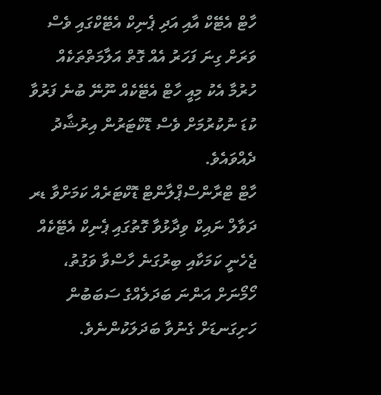ހާޓް އެޓޭކް އާއި އަދި ޕެނިކް އެޓޭކްގައި ވެސް ވަރަށް ގިނަ ފަހަރު އެއް ގޮތް އަލާމަތްތަކެއް ހުރުމާ އެކު މިއީ ހާޓް އެޓޭކެއް ނޫނޭ ބުނެ ފަރުވާ ކުޑަ ނުކުރުމަށް ވެސް ޑޮކްޓަރުން އިރުޝާދު ދެއްވައެވެ.
ހާޓް ޓްރާންސްޕްލާންޓް ޑޮކްޓަރެއް ކަމަށްވާ ޑރ ދަވާލް ނައިކް ވިދާޅުވާ ގޮތުގައި ޕެނިކް އެޓޭކެއް ޖެހެނީ ކަމަކާއި ބިރުގަނެ ހާސްވާ ވަގުތު، ހޯމޯނަށް އަންނަ ބަދަލެއްގެ ސަބަބުން ހަށިގަނޑަށް ގެނުވާ ބަދަލަކުންނެވެ.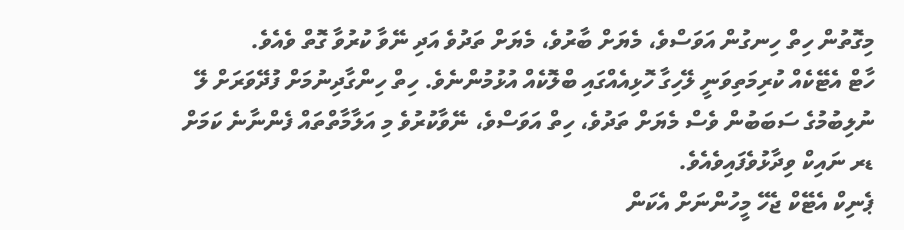މިގޮތުން ހިތް ހިނގުން އަވަސްވެ، މެޔަށް ބާރުވެ، މެޔަށް ތަދުވެ އަދި ނޭވާ ކުރުވާ ގޮތް ވެއެވެ.
ހާޓް އެޓޭކެއް ކުރިމަތިވަނީ ލޭހިގާ ހޮޅިއެއްގައި ބްލޮކެއް އުޅުމުންނެވެ. ހިތް ހިންގާދިނުމަށް ފުދޭވަރަށް ލޭ ނުލިބުމުގެ ސަބަބުން ވެސް މެޔަށް ތަދުވެ، ހިތް އަވަސްވެ، ނޭވާކުރުވެ މި އަލާމާތްތައް ފެންނާނެ ކަމަށް ޑރ ނައިކް ވިދާޅުވެފައިވެއެވެ.
ޕެނިކް އެޓޭކް ޖެހޭ މީހުންނަށް އެކަން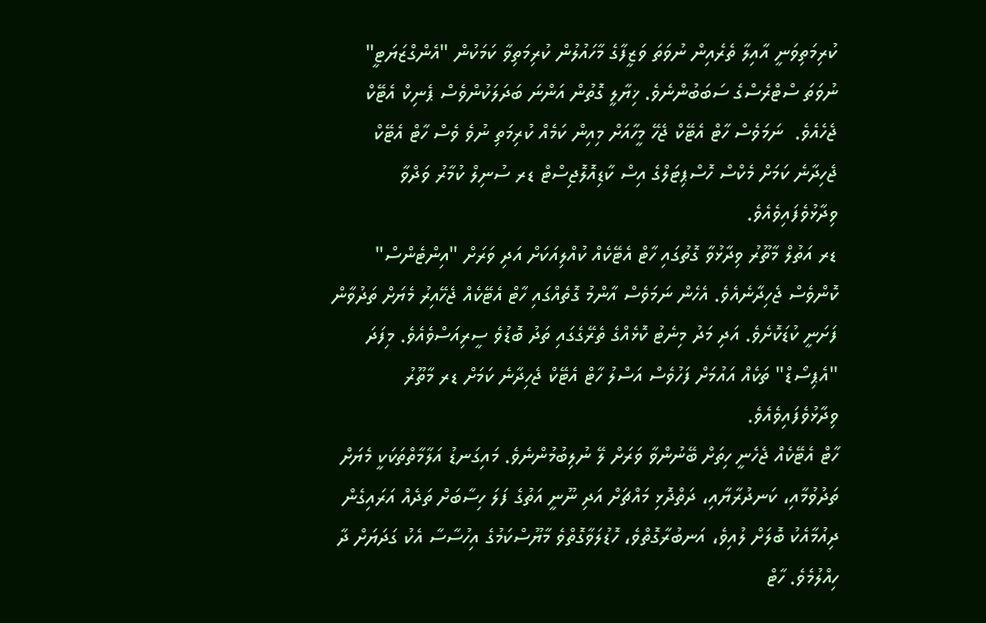ކުރިމަތިވަނީ އާއިލާ ތެރެއިން ނުވަތަ ވަޒީފާގެ މާހައުލުން ކުރިމަތިވާ ކަމަކުން "އެންގްޒަޔަޓީ" ނުވަތަ ސްޓްރެސްގެ ސަބަބުންނެވެ. ޚިޔާލީ ގޮތުން އަންނަ ބަދަލަކުންވެސް ޕެނިކް އެޓޭކް ޖެހެއެވެ.  ނަމަވެސް ހާޓް އެޓޭކް ޖެހޭ މީހާއަށް މިއިން ކަމެއް ކުރިމަތި ނުވެ ވެސް ހާޓް އެޓޭކް ޖެހިދާނެ ކަމަށް މެކްސް ހޮސްޕިޓަލްގެ އިސް ކާޑިއޮލޮޖިސްޓް ޑރ ސުނިލް ކުމާރު ވަދްވާ ވިދާޅުވެފައިވެއެވެ.
ޑރ އަތުލް މާތޫރު ވިދާޅުވާ ގޮތުގައި ހާޓް އެޓޭކެއް ކުއްލިއަކަށް އަދި ވަރަށް "އިންޓެންސް" ކޮންވެސް ޖެހިދާނެއެވެ. އެހެން ނަމަވެސް އާންމު ގޮތެއްގައި ހާޓް އެޓޭކެއް ޖެހޭއިރު މެޔަށް ތަދުވާން ފަށަނީ ކުޑަކޮށެވެ. އަދި މަދު މިނެޓު ކޮޅެއްގެ ތެރޭގެގައި ތަދު ބޮޑުވެ ސީރިއަސްވެއެވެ. މިފަދަ "އެޕިސޯޑް" ތަކެއް އައުމަށް ފަހުވެސް އަސްލު ހާޓް އެޓޭކް ޖެހިދާނެ ކަމަށް ޑރ މާތޫރު ވިދާޅުވެފައިވެއެވެ.
ހާޓް އެޓޭކެއް ޖެހެނީ ހިތަށް ބޭނުންވާ ވަރަށް ލޭ ނުލިބުމުންނެވެ. މައިގަނޑު އަލާމާތްތަކަކީ މެޔަށް ތަދުވުމާއި، ކަނދުރާޔާއި، ދަތްދޮޅި މައްޗަށް އަދި ނޫނީ އަތުގެ ފަލަ ހިސާބަށް ތަދެއް އަރައިގެން ދިއުމާއެކު ބޮލަށް ލުއިވެ، އަނބުރާގޮތްވެ، ހޮޑުލަވާގޮތްވެ މާޔޫސްކަމުގެ އިހުސާސާ އެކު ގަދަޔަށް ދާ ހިއްލުމެވެ. ހާޓް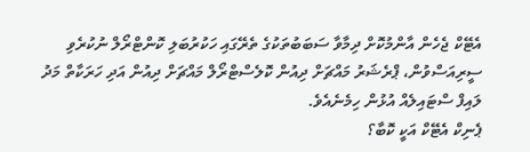އެޓޭކް ޖެހެން އާންމުކޮށް ދިމާވާ ސަބަބުތަކުގެ ތެރޭގައި ހަކުރުބަލި ކޮންޓްރޯލް ނުކުރެވި ސީރިއަސްވުން، ޕްރެޝަރު މައްޗަށް ދިއުން ކޮލެސްޓްރޯލް މައްޗަށް ދިއުން އަދި ހަރަކާތް މަދު ލައިފް ސްޓައިލެއް އުޅުން ހިމެނެއެވެ.
ޕެނިކް އެޓޭކް އަކީ ކޮބާ؟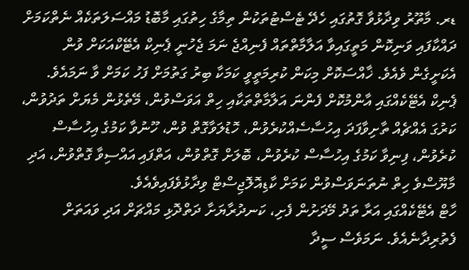ޑރ. މާތޫރު ވިދާޅުވާ ގޮތުގައި ހެދޭ ޓެސްޓުތަކުން ތިމާގެ ހިތުގައި މާބޮޑު މައްސަލަތަކެއް ނެތްކަމަށް ދައްކާފައި ވަނިކޮން މަތީގައިވާ އަލާމާތްތައް ފެނިއްޖެ ނަމަ ޖެހުނީ ޕެނިކް އެޓޭކްއަކަށް ވުން އެކަށީގެން ވެއެވެ. ޚާއްސަކޮށް މިކަން ކުރިމަތީވީ ކަމަކާ ބިރު ގަތުމަށް ފަހު ކަމަށް ވާ ނަމައެވެ.
ޕެނިކް އެޓޭކެއްގައި އާންމުކޮށް ފެންނަ އަލާމާތްތަކާއި ހިތް އަވަސްވުން، މޭތެޅުން މެޔަށް ތަދުވުން، ކަރުގަ އެއްޗެއް ތާށިވާފަދަ އިހުސާސެއްކުރެވުން، ހޮޑުލަވާގޮތް ވުން، ހޫނުވާ ކަމުގެ އިހުސާސް ކުރެވުން، ފިނިވާ ކަމުގެ އިހުސާސް ކުރެވުން، ބޮލަށް ގޮތްވުން، އަތްފައި އައްސިވާ ގޮތްވުން، އަދި މާޔޫސްވެ ހިތް ނުތަނަވަސްވުން ކަމަށް ކާޑިއޮލޮޖިސްޓް ވިދާޅުވެފައިވެއެވެ.
ހާޓް އެޓޭކެއްގައި އަރާ ތަދު މޭދަށުން ފެށި، ކަނދުރާޔަށާ ދަތްދޮޅި މައްޗަށް އަދި ވައަތަށް ފެތުރިދާނެއެވެ. ނަމަވެސް ސީދާ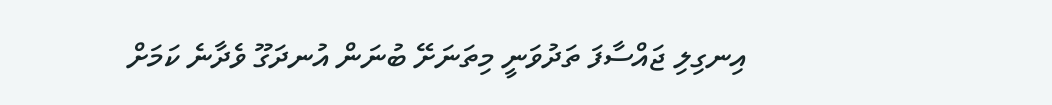އިނގިލި ޖައްސާފަ ތަދުވަނީ މިތަނަށޭ ބުނަން އުނދަގޫ ވެދާނެ ކަމަށް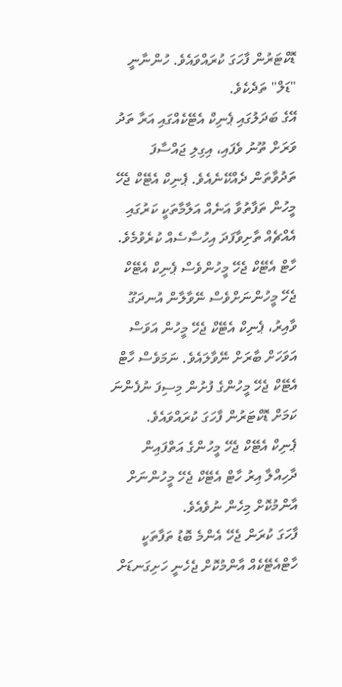ޑޮކްޓަރުން ފާހަގަ ކުރައްވައެވެ. ހުންނާނީ "ޑަލް" ތަދެކެވެ.
އޭގެ ބަދަލުގައި ޕެނިކް އެޓޭކެއްގައި އަރާ ތަދު ވަރަށް ތޫނު ވެފައި، އިގިލި ޖައްސާފަ ތަދުވާތަން ދެއްކޭނެއެވެ. ޕެނިކް އެޓޭކް ޖެހޭ މީހުން ތަފާތުވާ އަނެއް އަލާމާތަކީ ކަރުގައި އެއްޗެއް ތާށިވާފަދަ އިހުސާސެއް ކުރެވުމެވެ.
ހާޓް އެޓޭކް ޖެހޭ މީހުންވެސް ޕެނިކް އެޓޭކް ޖެހޭ މީހުންނަށްވެސް ނޭވާލާން އުނދަގޫ ވާއިރު، ޕެނިކް އެޓޭކް ޖެހޭ މީހުން އަވަސް އަވަހަށް ބާރަށް ނޭވާލައެވެ. ނަމަވެސް ހާޓް އެޓޭކް ޖެހޭ މީހުންގެ ފުށުން މިސިފަ ނުފެންނަ ކަމަށް ޑޮކްޓަރުން ފާހަގަ ކުރައްވައެވެ.
ޕެނިކް އެޓޭކް ޖެހޭ މީހުންގެ އަތްފައިން ދާހިއްލާ އިރު ހާޓް އެޓޭކް ޖެހޭ މީހުންނަށް އާންމުކޮށް މިހެން ނުވެއެވެ.
ފާހަގަ ކުރަން ޖެހޭ އެންމެ ބޮޑު ތަފާތަކީ ހާޓްއެޓޭކެއް އާންމުކޮށް ޖެހެނީ ހަށިގަނޑަށް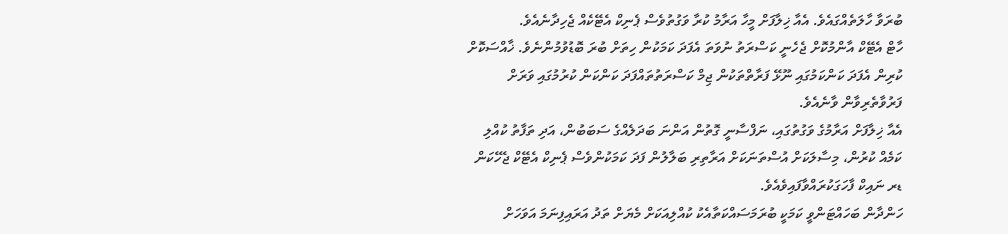ބުރަވާ ހާލަތެއްގައެވެ. އެއާ ޚިލާފަށް މީހާ އަރާމު ކުރާ ވަގުތުވެސް ޕެނިކް އެޓޭކެއް ޖެހިދާނެއެވެ.
ހާޓް އެޓޭކް އާންމުކޮށް ޖެހެނީ ކަސްރަތު ނުވަތަ އެފަދަ ކަމަކުން ހިތަށް ބުރަ ބޮޑުވުމުންނެވެ. ޚާއްސަކޮށް ކުރިން އެފަދަ ކަންކަމުގައި ނޫޅޭ ފަރާތްތަކުން ޖިމް ކަސްރަތުތައްފަދަ ކަންކަން ކުރުމުގައި ވަރަށް ފަރުވާތެރިވާން ވާނެއެވެ.
އެއާ ޚިލާފަށް އަރާމުގެ ވަގުތުގައި، ނަފްސާނީ ގޮތުން އަންނަ ބަދަލެއްގެ ސަބަބުން، އަދި ތަފާތު ކުއްލި ކަމެއް ކުރުން، މިސާލަކަށް އުސްތަނަކަށް އަރާތިރި ބަލާލުން ފަދަ ކަމަކުންވެސް ޕެނިކް އެޓޭކް ޖެހޭކަން ޑރ ނައިކް ފާހަގަކުރައްވާފައިވެއެވެ.
ހަންދާން ބަހައްޓަންވީ ކަމަކީ ބުރަމަސައްކަތާއެކު ކުއްލިއަކަށް މެޔަށް ތަދު އަރައިފިނަމަ އަވަހަށް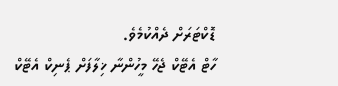ޑޮކްޓަރަށް ދެއްކުމެވެ.
ހާޓް އެޓޭކް ޖެހޭ މީހުންނާ ޚިލާފަށް ޕެނިކް އެޓޭކް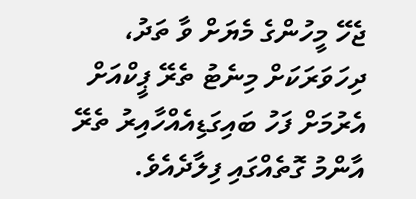ޖެހޭ މީހުންގެ މެޔަށް ވާ ތަދު، ދިހަވަރަކަށް މިނެޓު ތެރޭ ޕީކްއަށް އެރުމަށް ފަހު ބައިގަޑިއެއްހާއިރު ތެރޭ އާންމު ގޮތެއްގައި ފިލާދެއެވެ.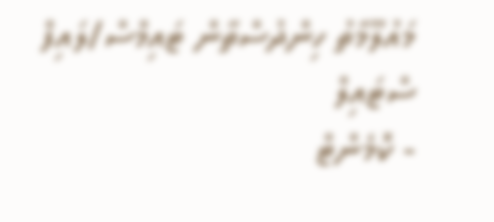މައުލޫމާތު ހިންދުސްތާން ޓައިމްސް/ލައިފް ސްޓައިލް
- ކޮމެންޓް